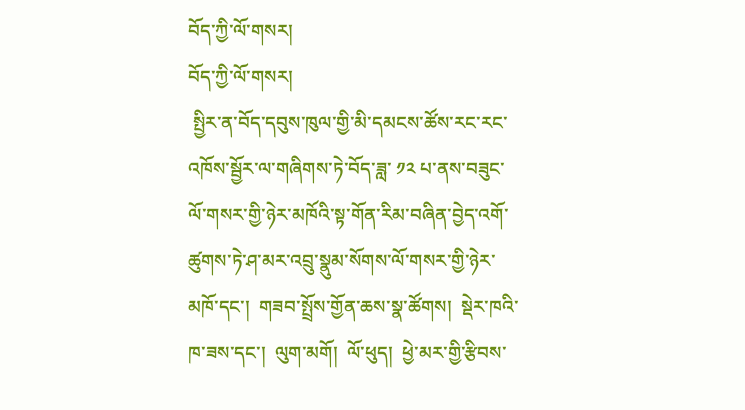བོད་ཀྱི་ལོ་གསར།
བོད་ཀྱི་ལོ་གསར།
 སྤྱིར་ན་བོད་དབུས་ཁུལ་གྱི་མི་དམངས་ཚོས་རང་རང་འཁོས་སྦྱོར་ལ་གཞིགས་ཏེ་བོད་ཟླ་ ༡༢ པ་ནས་བཟུང་ལོ་གསར་གྱི་ཉེར་མཁོའི་སྟ་གོན་རིམ་བཞིན་བྱེད་འགོ་ཚུགས་ཏེ་ཤ་མར་འབྲུ་སྣུམ་སོགས་ལོ་གསར་གྱི་ཉེར་མཁོ་དང་།  གཟབ་སྤྲོས་གྱོན་ཆས་སྣ་ཚོགས།  སྡེར་ཁའི་ཁ་ཟས་དང་།  ལུག་མགོ།  ལོ་ཕུད།  ཕྱེ་མར་གྱི་རྩིབས་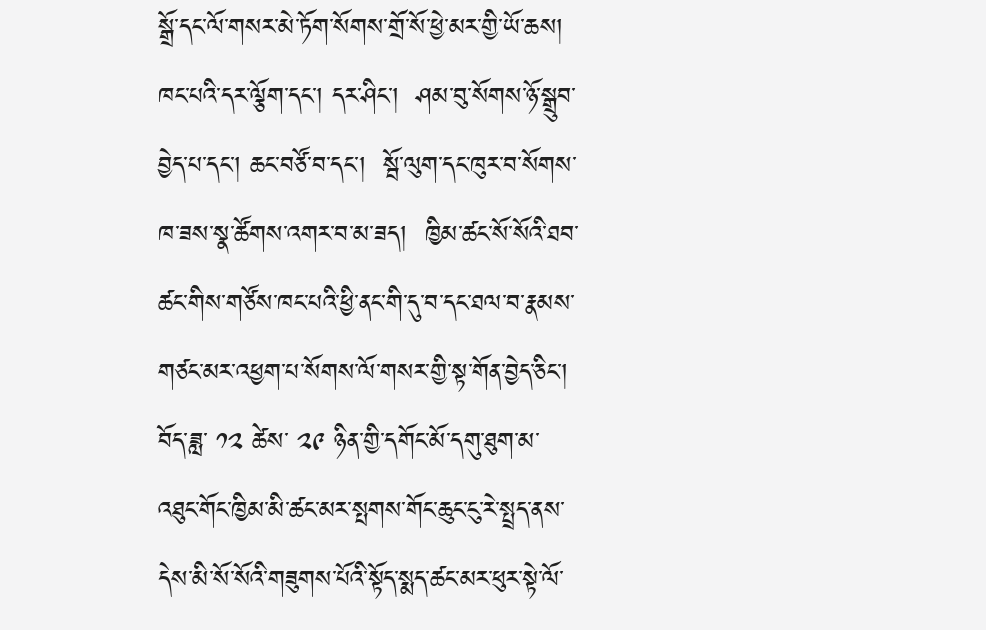སྒྲོ་དང་ལོ་གསར་མེ་ཏོག་སོགས་གྲོ་སོ་ཕྱེ་མར་གྱི་ཡོ་ཆས།  ཁང་པའི་དར་ལྕོག་དང་། དར་ཤིང་།  ཤམ་བུ་སོགས་ཉོ་སྒྲུབ་བྱེད་པ་དང་། ཆང་བཙོ་བ་དང་།  སྦོ་ལུག་དང་ཁུར་བ་སོགས་ཁ་ཟས་སྣ་ཚོགས་འགར་བ་མ་ཟད།  ཁྱིམ་ཚང་སོ་སོའི་ཐབ་ཚང་གིས་གཙོས་ཁང་པའི་ཕྱི་ནང་གི་དུ་བ་དང་ཐལ་བ་རྣམས་གཙང་མར་འཕྱག་པ་སོགས་ལོ་གསར་གྱི་སྟ་གོན་བྱེད་ཅིང་།  བོད་ཟླ་ ༡༢ ཚེས་ ༢༩ ཉིན་གྱི་དགོང་མོ་དགུ་ཐུག་མ་འཐུང་གོང་ཁྱིམ་མི་ཚང་མར་སྤགས་གོང་ཆུང་ངུ་རེ་སྤྲད་ནས་དེས་མི་སོ་སོའི་གཟུགས་པོའི་སྟོད་སྨད་ཚང་མར་ཕུར་སྟེ་ལོ་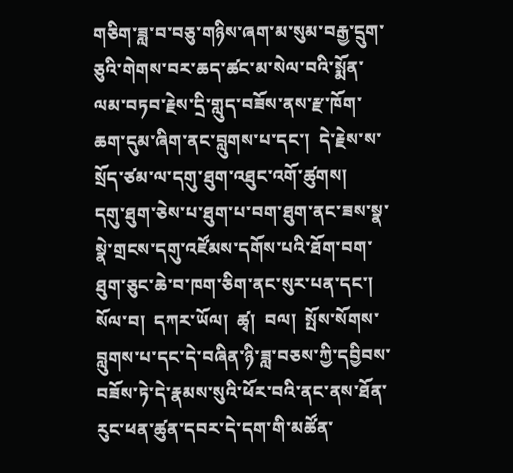གཅིག་ཟླ་བ་བཅུ་གཉིས་ཞག་མ་སུམ་བརྒྱ་དྲུག་ཅུའི་གེགས་བར་ཆད་ཚང་མ་སེལ་བའི་སྨོན་ལམ་བཏབ་རྗེས་དྲི་གླུད་བཟོས་ནས་རྫ་ཁོག་ཆག་དུམ་ཞིག་ནང་བླུགས་པ་དང་།  དེ་རྗེས་ས་སྲོད་ཙམ་ལ་དགུ་ཐུག་འཐུང་འགོ་ཚུགས།
དགུ་ཐུག་ཅེས་པ་ཐུག་པ་བག་ཐུག་ནང་ཟས་སྣ་སྣེ་གྲངས་དགུ་འཛོམས་དགོས་པའི་ཐོག་བག་ཐུག་ཅུང་ཆེ་བ་ཁག་ཅིག་ནང་སུར་པན་དང་།  སོལ་བ།  དཀར་ཡོལ།  ཚྭ།  བལ།  སྤོས་སོགས་བླུགས་པ་དང་དེ་བཞིན་ཉི་ཟླ་བཅས་ཀྱི་དབྱིབས་བཟོས་ཏེ་དེ་རྣམས་སུའི་ཕོར་བའི་ནང་ནས་ཐོན་རུང་ཕན་ཚུན་དབར་དེ་དག་གི་མཚོན་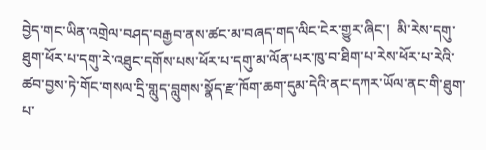བྱེད་གང་ཡིན་འགྲེལ་བཤད་བརྒྱབ་ནས་ཚང་མ་བཞད་གད་ལིང་ངེར་གྱུར་ཞིང་།  མི་རེས་དགུ་ཐུག་ཕོར་པ་དགུ་རེ་འཐུང་དགོས་པས་ཕོར་པ་དགུ་མ་ལོན་པར་ཁུ་བ་ཐིག་པ་རེས་ཕོར་པ་རེའི་ཚབ་བྱས་ཏེ་གོང་གསལ་དྲི་གླུད་བླུགས་སྣོད་རྫ་ཁོག་ཆག་དུམ་དེའི་ནང་དཀར་ཡོལ་ནང་གི་ཐུག་པ་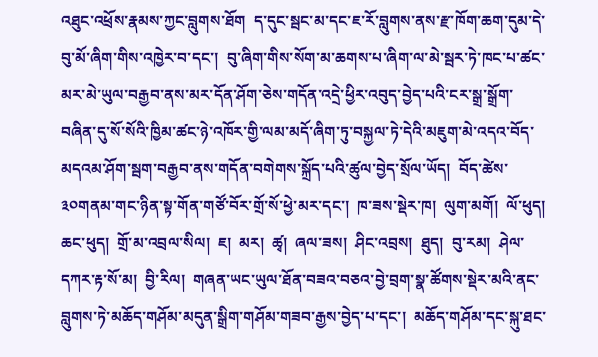འཐུང་འཕྲོས་རྣམས་ཀྱང་བླུགས་ཐོག  ད་དུང་སྦང་མ་དང་ཇ་རོ་བླུགས་ནས་རྫ་ཁོག་ཆག་དུམ་དེ་བུ་མོ་ཞིག་གིས་འཁྱེར་བ་དང་།  བུ་ཞིག་གིས་སོག་མ་ཆགས་པ་ཞིག་ལ་མེ་སྦར་ཏེ་ཁང་པ་ཚང་མར་མེ་ཡུལ་བརྒྱབ་ནས་མར་དོན་ཤོག་ཅེས་གདོན་འདྲེ་ཕྱིར་འབུད་བྱེད་པའི་ངར་སྒྲ་སྒྲོག་བཞིན་དུ་སོ་སོའི་ཁྱིམ་ཚང་ཉེ་འཁོར་གྱི་ལམ་མདོ་ཞིག་ཏུ་བསྐྱལ་ཏེ་དེའི་མཇུག་མེ་འདའ་བོད་མདའམ་ཤོག་སྦག་བརྒྱབ་ནས་གདོན་བགེགས་སྐྲོད་པའི་ཚུལ་བྱེད་སྲོལ་ཡོད།  བོད་ཚེས་༣༠གནམ་གང་ཉིན་སྟ་གོན་གཙོ་བོར་གྲོ་སོ་ཕྱེ་མར་དང་།  ཁ་ཟས་སྡེར་ཁ།  ལུག་མགོ།  ལོ་ཕུད།  ཆང་ཕུད།  གྲོ་མ་འབྲལ་སིལ།  ཇ།  མར།  ཚྭ།  ཞལ་ཟས།  ཤིང་འབྲས།  ཐུད།  བུ་རམ།  ཤེལ་དཀར་རྟ་སོ་མ།  བྱི་རིལ།  གཞན་ཡང་ཡུལ་ཐོན་བཟའ་བཅའ་བྱེ་བྲག་སྣ་ཚོགས་སྡེར་མའི་ནང་བླུགས་ཏེ་མཆོད་གཤོམ་མདུན་སྒྲིག་གཤོམ་གཟབ་རྒྱས་བྱེད་པ་དང་།  མཆོད་གཤོམ་དང་སྐུ་ཐང་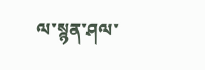ལ་སྙན་ཤལ་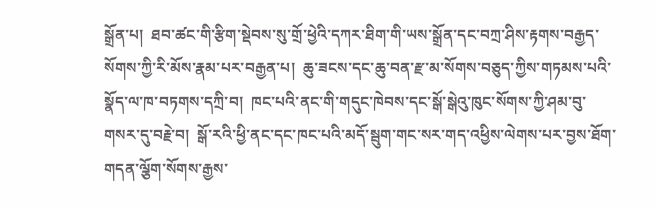སྒྲོན་པ།  ཐབ་ཚང་གི་རྩིག་སྡེབས་སུ་གྲོ་ཕྱེའི་དཀར་ཐིག་གི་ཡས་སྒྲོན་དང་བཀྲ་ཤིས་རྟགས་བརྒྱད་སོགས་ཀྱི་རི་མོས་རྣམ་པར་བརྒྱན་པ།  ཆུ་ཟངས་དང་ཆུ་བན་རྫ་མ་སོགས་བཅུད་ཀྱིས་གཏམས་པའི་སྣོད་ལ་ཁ་བཏགས་དཀྲི་བ།  ཁང་པའི་ནང་གི་གདུང་ཁེབས་དང་སྒོ་སྒེའུ་ཁུང་སོགས་ཀྱི་ཤམ་བུ་གསར་དུ་བརྗེ་བ།  སྒོ་རའི་ཕྱི་ནང་དང་ཁང་པའི་མདོ་སྦུག་གང་སར་གད་འཕྱིས་ལེགས་པར་བྱས་ཐོག་གདན་ལྕོག་སོགས་རྒྱས་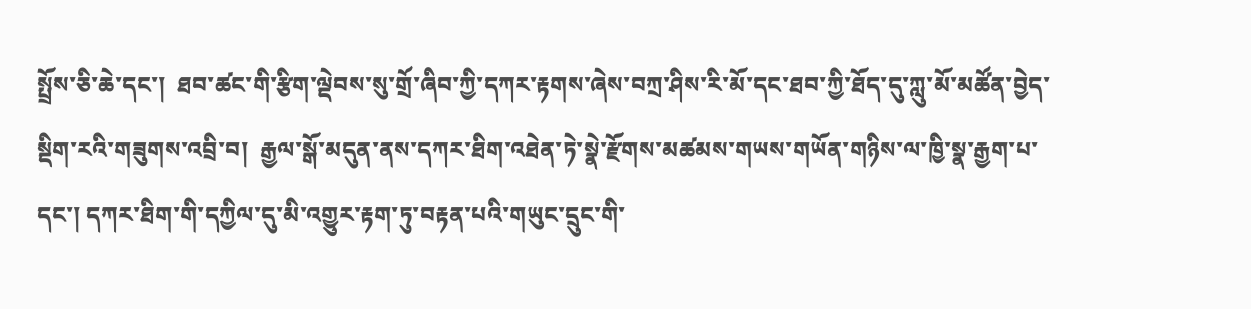སྤྲོས་ཅི་ཆེ་དང་།  ཐབ་ཚང་གི་རྩིག་ལྡེབས་སུ་གྲོ་ཞིབ་ཀྱི་དཀར་རྟགས་ཞེས་བཀྲ་ཤིས་རི་མོ་དང་ཐབ་ཀྱི་ཐོད་དུ་ཀླུ་མོ་མཚོན་བྱེད་སྡིག་རའི་གཟུགས་འབྲི་བ།  རྒྱལ་སྒོ་མདུན་ནས་དཀར་ཐིག་འཐེན་ཏེ་སྣེ་རྫོགས་མཚམས་གཡས་གཡོན་གཉིས་ལ་ཁྱི་སྣ་རྒྱག་པ་དང་། དཀར་ཐིག་གི་དཀྱིལ་དུ་མི་འགྱུར་རྟག་ཏུ་བརྟན་པའི་གཡུང་དྲུང་གི་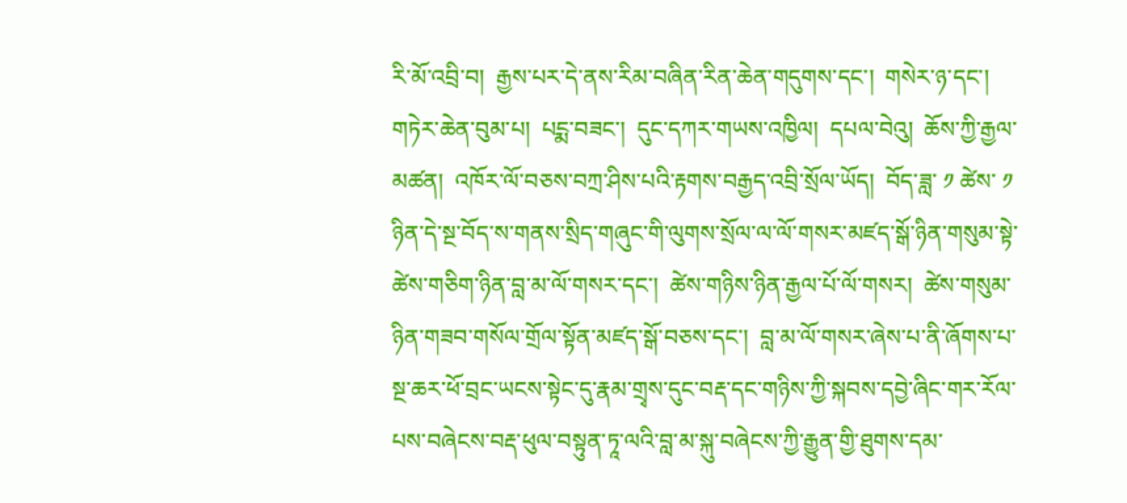རི་མོ་འབྲི་བ།  རྒྱས་པར་དེ་ནས་རིམ་བཞིན་རིན་ཆེན་གདུགས་དང་།  གསེར་ཉ་དང་།  གཏེར་ཆེན་བུམ་པ།  པངྨ་བཟང་།  དུང་དཀར་གཡས་འཁྱིལ།  དཔལ་བེའུ།  ཆོས་ཀྱི་རྒྱལ་མཚན།  འཁོར་ལོ་བཅས་བཀྲ་ཤིས་པའི་རྟགས་བརྒྱད་འབྲི་སྲོལ་ཡོད།  བོད་ཟླ་ ༡ ཚེས་ ༡ ཉིན་དེ་སྔ་བོད་ས་གནས་སྲིད་གཞུང་གི་ལུགས་སྲོལ་ལ་ལོ་གསར་མཛད་སྒོ་ཉིན་གསུམ་སྟེ་ཚེས་གཅིག་ཉིན་བླ་མ་ལོ་གསར་དང་།  ཚེས་གཉིས་ཉིན་རྒྱལ་པོ་ལོ་གསར།  ཚེས་གསུམ་ཉིན་གཟབ་གསོལ་གྲོལ་སྟོན་མཛད་སྒོ་བཅས་དང་།  བླ་མ་ལོ་གསར་ཞེས་པ་ནི་ཞོགས་པ་སྔ་ཆར་ཕོ་བྲང་ཡངས་སྟེང་དུ་རྣམ་གྲྭས་དུང་བརྡ་དང་གཉིས་ཀྱི་སྐབས་དབྱེ་ཞིང་གར་རོལ་པས་བཞེངས་བརྡ་ཕུལ་བསྟུན་ཏཱ་ལའི་བླ་མ་སྐུ་བཞེངས་ཀྱི་རྒྱུན་གྱི་ཐུགས་དམ་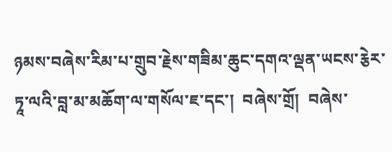ཉམས་བཞེས་རིམ་པ་གྲུབ་རྗེས་གཟིམ་ཆུང་དགའ་ལྡན་ཡངས་རྕེར་ཏཱ་ལའི་བླ་མ་མཆོག་ལ་གསོལ་ཇ་དང་།  བཞེས་གྲོ།  བཞེས་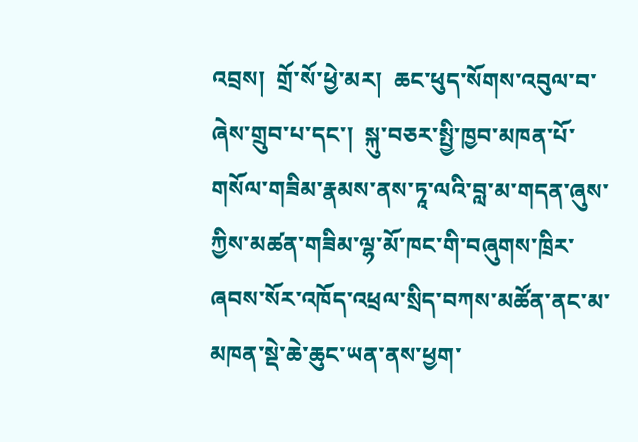འབྲས།  གྲོ་སོ་ཕྱེ་མར།  ཆང་ཕུད་སོགས་འབུལ་བ་ཞེས་གྲུབ་པ་དང་།  སྐུ་བཅར་སྤྱི་ཁྱབ་མཁན་པོ་གསོལ་གཟིམ་རྣམས་ནས་ཏཱ་ལའི་བླ་མ་གདན་ཞུས་ཀྱིས་མཚན་གཟིམ་ལྷ་མོ་ཁང་གི་བཞུགས་ཁྲིར་ཞབས་སོར་འཁོད་འཕྲལ་སྲིད་བཀས་མཚོན་ནང་མ་མཁན་སྡེ་ཆེ་ཆུང་ཡན་ནས་ཕྱག་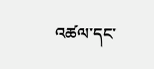འཚལ་དང་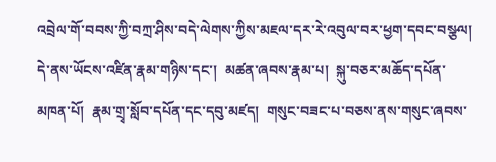འབྲེལ་གོ་བབས་ཀྱི་བཀྲ་ཤིས་བདེ་ལེགས་ཀྱིས་མཇལ་དར་རེ་འབུལ་བར་ཕྱག་དབང་བསྩལ།  དེ་ནས་ཡོངས་འཛིན་རྣམ་གཉིས་དང་།  མཚན་ཞབས་རྣམ་པ།  སྐུ་བཅར་མཆོད་དཔོན་མཁན་པོ།  རྣམ་གྲྭ་སློབ་དཔོན་དང་དབུ་མཛད།  གསུང་བཟང་པ་བཅས་ནས་གསུང་ཞབས་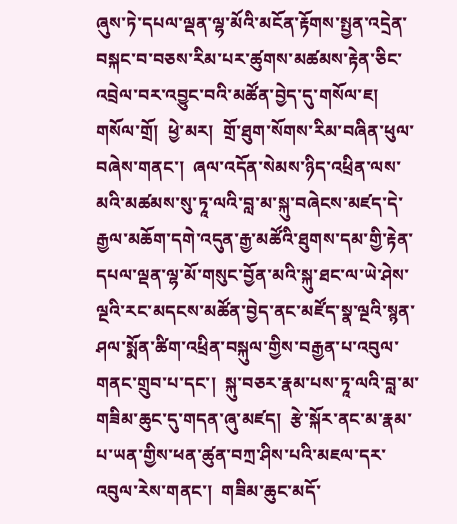ཞུས་ཏེ་དཔལ་ལྡན་ལྷ་མོའི་མངོན་རྟོགས་སྤྱན་འདྲེན་བསྐང་བ་བཅས་རིམ་པར་ཚུགས་མཚམས་རྟེན་ཅིང་འབྲེལ་བར་འབྱུང་བའི་མཚོན་བྱེད་དུ་གསོལ་ཇ།  གསོལ་གྲོ།  ཕྱེ་མར།  གྲོ་ཐུག་སོགས་རིམ་བཞིན་ཕུལ་བཞེས་གནང་།  ཞལ་འདོན་སེམས་ཉིད་འཕྲིན་ལས་མའི་མཚམས་སུ་ཏཱ་ལའི་བླ་མ་སྐུ་བཞེངས་མཛད་དེ་རྒྱལ་མཆོག་དགེ་འདུན་རྒྱ་མཚོའི་ཐུགས་དམ་གྱི་རྟེན་དཔལ་ལྡན་ལྷ་མོ་གསུང་བྱོན་མའི་སྐུ་ཐང་ལ་ཡེ་ཤེས་ལྔའི་རང་མདངས་མཚོན་བྱེད་ནང་མཛོད་སྣ་ལྔའི་སྙན་ཤལ་སྨོན་ཚིག་འཕྲིན་བསྐུལ་གྱིས་བརྒྱན་པ་འབུལ་གནང་གྲུབ་པ་དང་།  སྐུ་བཅར་རྣམ་པས་ཏཱ་ལའི་བླ་མ་གཟིམ་ཆུང་དུ་གདན་ཞུ་མཛད།  རྩེ་སྐོར་ནང་མ་རྣམ་པ་ཡན་གྱིས་ཕན་ཚུན་བཀྲ་ཤིས་པའི་མཇལ་དར་འབུལ་རེས་གནང་།  གཟིམ་ཆུང་མདོ་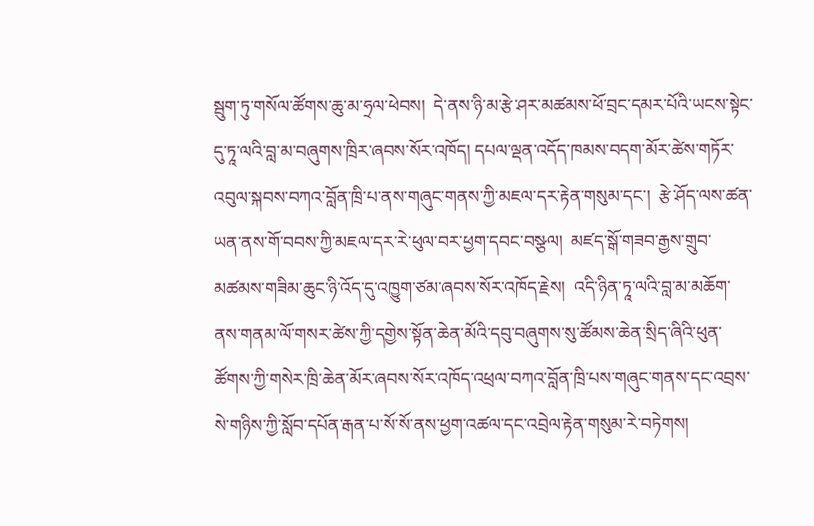སྦུག་ཏུ་གསོལ་ཚོགས་ཆུ་མ་ཧྲལ་ཕེབས།  དེ་ནས་ཉི་མ་རྩེ་ཤར་མཚམས་ཕོ་བྲང་དམར་པོའི་ཡངས་སྟེང་དུ་ཏཱ་ལའི་བླ་མ་བཞུགས་ཁྲིར་ཞབས་སོར་འཁོད། དཔལ་ལྡན་འདོད་ཁམས་བདག་མོར་ཚེས་གཏོར་འབུལ་སྐབས་བཀའ་བློན་ཁྲི་པ་ནས་གཞུང་གནས་ཀྱི་མཇལ་དར་རྟེན་གསུམ་དང་།  རྩེ་ཤོད་ལས་ཚན་ཡན་ནས་གོ་བབས་ཀྱི་མཇལ་དར་རེ་ཕུལ་བར་ཕྱག་དབང་བསྩལ།  མཛད་སྒོ་གཟབ་རྒྱས་གྲུབ་མཚམས་གཟིམ་ཆུང་ཉི་འོད་དུ་འཁྱུག་ཙམ་ཞབས་སོར་འཁོད་རྗེས།  འདི་ཉིན་ཏཱ་ལའི་བླ་མ་མཆོག་ནས་གནམ་ལོ་གསར་ཚེས་ཀྱི་དགྱེས་སྟོན་ཆེན་མོའི་དབུ་བཞུགས་སུ་ཚོམས་ཆེན་སྲིད་ཞིའི་ཕུན་ཚོགས་ཀྱི་གསེར་ཁྲི་ཆེན་མོར་ཞབས་སོར་འཁོད་འཕྲལ་བཀའ་བློན་ཁྲི་པས་གཞུང་གནས་དང་འབྲས་སེ་གཉིས་ཀྱི་སློབ་དཔོན་རྒན་པ་སོ་སོ་ནས་ཕྱག་འཚལ་དང་འབྲེལ་རྟེན་གསུམ་རེ་བཏེགས།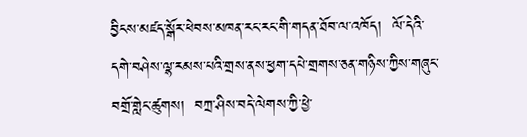བྱིངས་མཛད་སྒོར་ཕེབས་མཁན་རང་རང་གི་གདན་ཐོབ་ལ་འཁོད།  ལོ་དེའི་དགེ་བཤེས་ལྷ་རམས་པའི་གྲས་ནས་ཕྱག་དཔེ་གྲགས་ཅན་གཉིས་ཀྱིས་གཞུང་བགྲོ་གླེང་ཚུགས།  བཀྲ་ཤིས་བདེ་ལེགས་ཀྱི་ཕྱེ་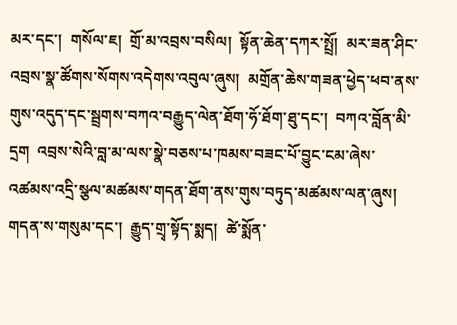མར་དང་།  གསོལ་ཇ།  གྲོ་མ་འབྲས་བསིལ།  སྟོན་ཆེན་དཀར་སྤྲོ།  མར་ཟན་ཤིང་འབྲས་སྣ་ཚོགས་སོགས་འདེགས་འབུལ་ཞུས།  མགྲོན་ཆེས་གཟན་ཕྱེད་ཕབ་ནས་གུས་འདུད་དང་སྦྲགས་བཀའ་བརྒྱུད་ལེན་ཐོག་ཧོ་ཐོག་ཐུ་དང་།  བཀའ་བློན་མི་དྲག  འབྲས་སེའི་བླ་མ་ལས་སྣེ་བཅས་པ་ཁམས་བཟང་པོ་བྱུང་ངམ་ཞེས་འཚམས་འདྲི་སྩལ་མཚམས་གདན་ཐོག་ནས་གུས་བཏུད་མཚམས་ལན་ཞུས།  གདན་ས་གསུམ་དང་།  རྒྱུད་གྲྭ་སྟོད་སྨད།  ཚེ་སྨོན་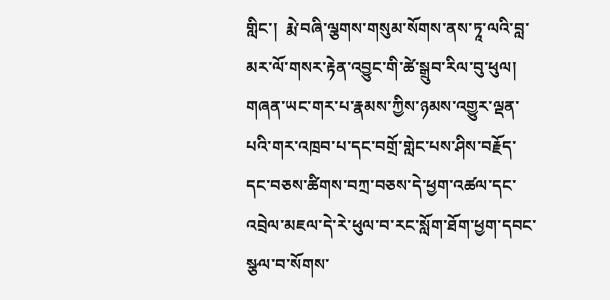གླིང་།  རྨེ་བཞི་ལྕགས་གསུམ་སོགས་ནས་ཏཱ་ལའི་བླ་མར་ལོ་གསར་རྟེན་འབྱུང་གི་ཚེ་སྒྲུབ་རིལ་བུ་ཕུལ།  གཞན་ཡང་གར་པ་རྣམས་ཀྱིས་ཉམས་འགྱུར་ལྡན་པའི་གར་འཁྲབ་པ་དང་བགྲོ་གླེང་པས་ཤིས་བརྗོད་དང་བཅས་ཚིགས་བཀྲ་བཅས་དེ་ཕྱག་འཚལ་དང་འབྲེལ་མཇལ་དེ་རེ་ཕུལ་བ་རང་སློག་ཐོག་ཕྱག་དབང་སྩལ་བ་སོགས་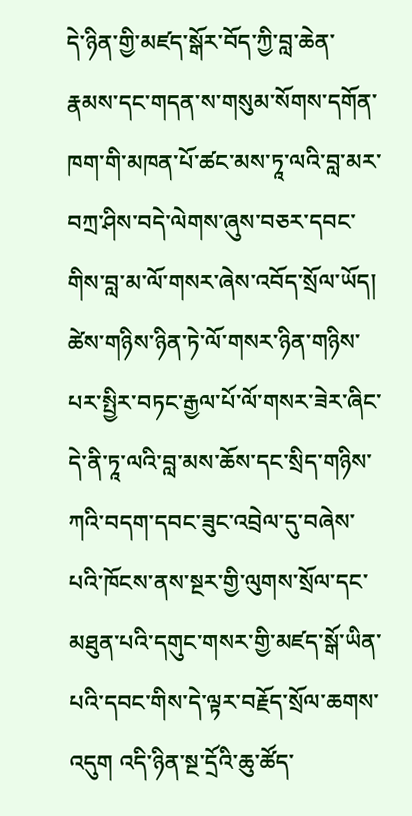དེ་ཉིན་གྱི་མཛད་སྒོར་བོད་ཀྱི་བླ་ཆེན་རྣམས་དང་གདན་ས་གསུམ་སོགས་དགོན་ཁག་གི་མཁན་པོ་ཚང་མས་ཏཱ་ལའི་བླ་མར་བཀྲ་ཤིས་བདེ་ལེགས་ཞུས་བཅར་དབང་གིས་བླ་མ་ལོ་གསར་ཞེས་འབོད་སྲོལ་ཡོད།  ཚེས་གཉིས་ཉིན་ཏེ་ལོ་གསར་ཉིན་གཉིས་པར་སྤྱིར་བཏང་རྒྱལ་པོ་ལོ་གསར་ཟེར་ཞིང་དེ་ནི་ཏཱ་ལའི་བླ་མས་ཆོས་དང་སྲིད་གཉིས་ཀའི་བདག་དབང་ཟུང་འབྲེལ་དུ་བཞེས་པའི་ཁོངས་ནས་སྔར་གྱི་ལུགས་སྲོལ་དང་མཐུན་པའི་དགུང་གསར་གྱི་མཛད་སྒོ་ཡིན་པའི་དབང་གིས་དེ་ལྟར་བརྗོད་སྲོལ་ཆགས་འདུག འདི་ཉིན་སྔ་དྲོའི་ཆུ་ཚོད་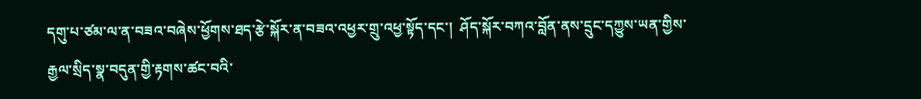དགུ་པ་ཙམ་ལ་ན་བཟའ་བཞེས་ཕྱོགས་ཐད་རྩེ་སྐོར་ན་བཟའ་འཕྱར་གྲུ་འཕྱ་སྟོད་དང་།  ཤོད་སྐོར་བཀའ་བློན་ནས་དྲུང་དཀྱུས་ཡན་གྱིས་རྒྱལ་སྲིད་སྣ་བདུན་གྱི་རྟགས་ཚང་བའི་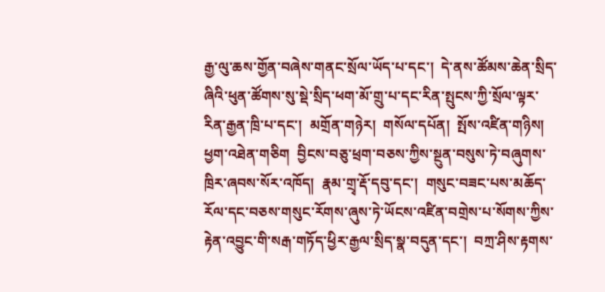རྒྱ་ལུ་ཆས་གྱོན་བཞེས་གནང་སྲོལ་ཡོད་པ་དང་།  དེ་ནས་ཚོམས་ཆེན་སྲིད་ཞིའི་ཕུན་ཚོགས་སུ་སྡེ་སྲིད་ཕག་མོ་གྲུ་པ་དང་རིན་སྤུངས་ཀྱི་སྲོལ་ལྟར་རིན་རྒྱན་ཁྲི་པ་དང་།  མགྲོན་གཉེར།  གསོལ་དཔོན།  སྤོས་འཛིན་གཉིས།  ཕྱག་འཐེན་གཅིག  བྱིངས་བཅུ་ཕྲག་བཅས་ཀྱིས་སྔུན་བསུས་ཏེ་བཞུགས་ཁྲིར་ཞབས་སོར་འཁོད།  རྣམ་གྲྭ་རྡོ་དབུ་དང་།  གསུང་བཟང་པས་མཆོད་རོལ་དང་བཅས་གསུང་རོགས་ཞུས་ཏེ་ཡོངས་འཛིན་བགྲེས་པ་སོགས་ཀྱིས་རྟེན་འབྱུང་གི་སརྒ་གཏོད་ཕྱིར་རྒྱལ་སྲིད་སྣ་བདུན་དང་།  བཀྲ་ཤིས་རྟགས་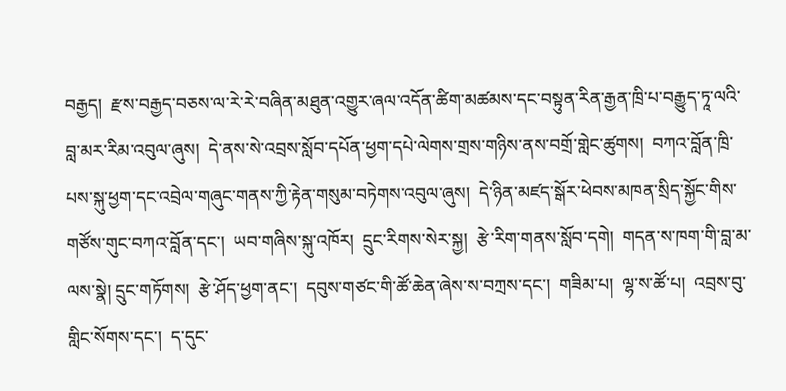བརྒྱད།  རྫས་བརྒྱད་བཅས་ལ་རེ་རེ་བཞིན་མཐུན་འགྱུར་ཞལ་འདོན་ཚིག་མཚམས་དང་བསྟུན་རིན་རྒྱན་ཁྲི་པ་བརྒྱུད་ཏཱ་ལའི་བླ་མར་རིམ་འབུལ་ཞུས།  དེ་ནས་སེ་འབྲས་སློབ་དཔོན་ཕྱག་དཔེ་ལེགས་གྲས་གཉིས་ནས་བགྲོ་གླེང་ཚུགས།  བཀའ་བློན་ཁྲི་པས་སྐུ་ཕྱག་དང་འབྲེལ་གཞུང་གནས་ཀྱི་རྟེན་གསུམ་བཏེགས་འབུལ་ཞུས།  དེ་ཉིན་མཛད་སྒོར་ཕེབས་མཁན་སྲིད་སྐྱོང་གིས་གཙོས་གུང་བཀའ་བློན་དང་།  ཡབ་གཞིས་སྐུ་འཁོར།  དྲུང་རིགས་སེར་སྐྱ།  རྩེ་རིག་གནས་སློབ་དགེ།  གདན་ས་ཁག་གི་བླ་མ་ལས་སྣེ། དྲུང་གཏོགས།  རྩེ་ཤོད་ཕྱག་ནང་།  དབུས་གཙང་གི་ཚོ་ཆེན་ཞེས་ས་བཀྲས་དང་།  གཟིམ་པ།  ལྷ་ས་ཚོ་པ།  འབྲས་བུ་གླིང་སོགས་དང་།  ད་དུང་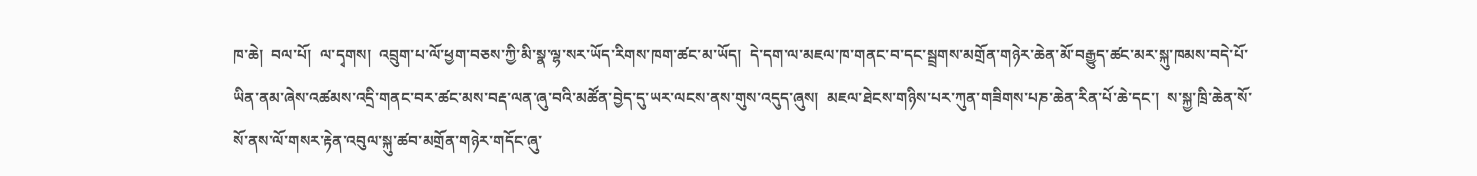ཁ་ཆེ།  བལ་པོ།  ལ་དྭགས།  འབྲུག་པ་ལོ་ཕྱག་བཅས་ཀྱི་མི་སྣ་ལྷ་སར་ཡོད་རིགས་ཁག་ཚང་མ་ཡོད།  དེ་དག་ལ་མཇལ་ཁ་གནང་བ་དང་སྦྲགས་མགྲོན་གཉེར་ཆེན་མོ་བརྒྱུད་ཚང་མར་སྐུ་ཁམས་བདེ་པོ་ཡིན་ནམ་ཞེས་འཚམས་འདྲི་གནང་བར་ཚང་མས་བརྡ་ལན་ཞུ་བའི་མཚོན་བྱེད་དུ་ཡར་ལངས་ནས་གུས་འདུད་ཞུས།  མཇལ་ཐེངས་གཉིས་པར་ཀུན་གཟིགས་པཎ་ཆེན་རིན་པོ་ཆེ་དང་།  ས་སྐྱ་ཁྲི་ཆེན་སོ་སོ་ནས་ལོ་གསར་རྟེན་འབུལ་སྐུ་ཚབ་མགྲོན་གཉེར་གདོང་ཞུ་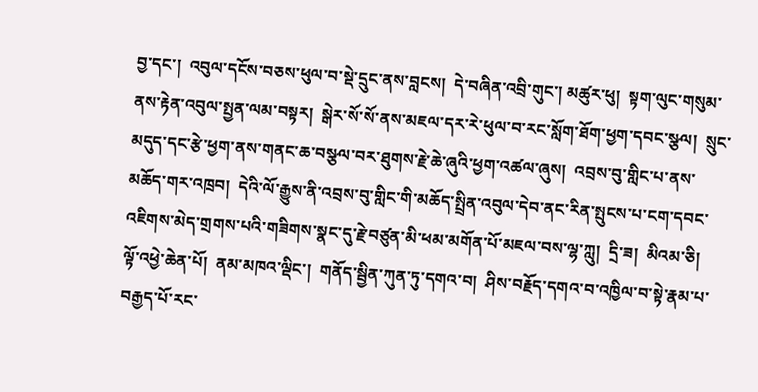བྱ་དང་།  འབུལ་དངོས་བཅས་ཕུལ་བ་སྡེ་དྲུང་ནས་བླངས།  དེ་བཞིན་འབྲི་གུང་། མཚུར་ཕུ།  སྟག་ལུང་གསུམ་ནས་རྟེན་འབུལ་སྤྱན་ལམ་བསྟར།  སྒེར་སོ་སོ་ནས་མཇལ་དར་རེ་ཕུལ་བ་རང་སློག་ཐོག་ཕྱག་དབང་སྩལ།  སྲུང་མདུད་དང་རྩེ་ཕྱག་ནས་གནང་ཆ་བསྩལ་བར་ཐུགས་རྗེ་ཆེ་ཞུའི་ཕྱག་འཚལ་ཞུས།  འབྲས་བུ་གླིང་པ་ནས་མཆོད་གར་འཁྲབ།  དེའི་ལོ་རྒྱུས་ནི་འབྲས་བུ་གླིང་གི་མཆོད་སྤྲིན་འབུལ་དེབ་ནང་རིན་སྤུངས་པ་ངག་དབང་འཇིགས་མེད་གྲགས་པའི་གཟིགས་སྣང་དུ་རྗེ་བཙུན་མི་ཕམ་མགོན་པོ་མཇལ་བས་ལྷ་ཀླུ།  དྲི་ཟ།  མིའམ་ཅི།  ལྟོ་འཕྱེ་ཆེན་པོ།  ནམ་མཁའ་ལྡིང་།  གནོད་སྦྱིན་ཀུན་ཏུ་དགའ་བ།  ཤིས་བརྗོད་དགའ་བ་འཁྱིལ་བ་སྟེ་རྣམ་པ་བརྒྱད་པོ་རང་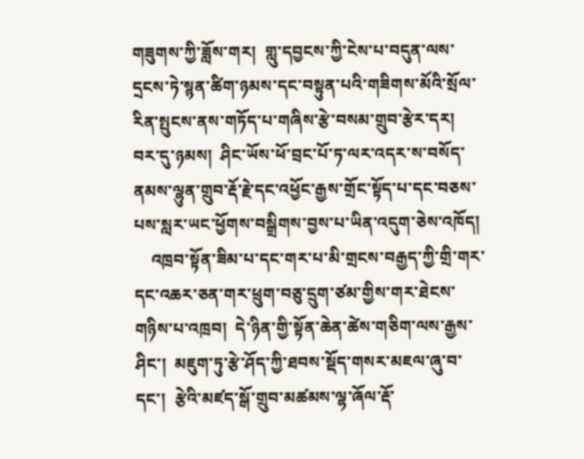གཟུགས་ཀྱི་ཟློས་གར།  གླུ་དབྱངས་ཀྱི་ངེས་པ་བདུན་ལས་དྲངས་ཏེ་སྙན་ཚིག་ཉམས་དང་བསྟུན་པའི་གཟིགས་མོའི་སྲོལ་རིན་སྤུངས་ནས་གཏོད་པ་གཞིས་རྩེ་བསམ་གྲུབ་རྩེར་དར།  བར་དུ་ཉམས།  ཤིང་ཡོས་ཕོ་བྲང་པོ་ཏ་ལར་འདར་ས་བསོད་ནམས་ལྷུན་གྲུབ་རྡོ་རྗེ་དང་འཕྱོང་རྒྱས་གྲོང་སྟོད་པ་དང་བཅས་པས་སླར་ཡང་ཕྱོགས་བསྒྲིགས་བྱས་པ་ཡིན་འདུག་ཅེས་འཁོད།
    འཁྲབ་སྟོན་ཟིམ་པ་དང་གར་པ་མི་གྲངས་བརྒྱད་ཀྱི་གྲི་གར་དང་འཆར་ཅན་གར་ཕྲུག་བཅུ་དྲུག་ཙམ་གྱིས་གར་ཐེངས་གཉིས་པ་འཁྲབ།  དེ་ཉིན་གྱི་སྟོན་ཆེན་ཚེས་གཅིག་ལས་རྒྱས་ཤིང་།  མཇུག་ཏུ་རྩེ་ཤོད་ཀྱི་ཐབས་སྡོད་གསར་མཇལ་ཞུ་བ་དང་།  རྩེའི་མཛད་སྒོ་གྲུབ་མཚམས་ལྷ་ཞོལ་རྡོ་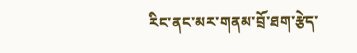རིང་ནང་མར་གནམ་བྲོ་ཐག་རྩེད་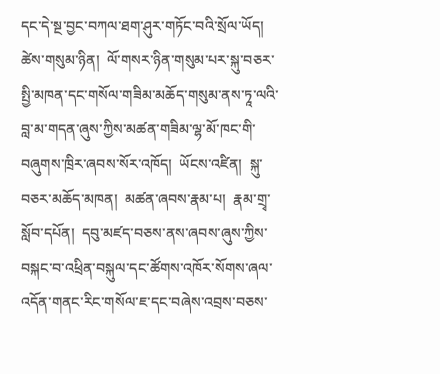དང་དེ་སྔ་བྱང་བཀལ་ཐག་ཤུར་གཏོང་བའི་སྲོལ་ཡོད། ཚེས་གསུམ་ཉིན།  ལོ་གསར་ཉིན་གསུམ་པར་སྐུ་བཅར་སྤྱི་མཁན་དང་གསོལ་གཟིམ་མཆོད་གསུམ་ནས་ཏཱ་ལའི་བླ་མ་གདན་ཞུས་ཀྱིས་མཚན་གཟིམ་ལྷ་མོ་ཁང་གི་བཞུགས་ཁྲིར་ཞབས་སོར་འཁོད།  ཡོངས་འཛིན།  སྐུ་བཅར་མཆོད་མཁན།  མཚན་ཞབས་རྣམ་པ།  རྣམ་གྲྭ་སློབ་དཔོན།  དབུ་མཛད་བཅས་ནས་ཞབས་ཞུས་ཀྱིས་བསྐང་བ་འཕྲིན་བསྐུལ་དང་ཚོགས་འཁོར་སོགས་ཞལ་འདོན་གནང་རིང་གསོལ་ཇ་དང་བཞེས་འབྲས་བཅས་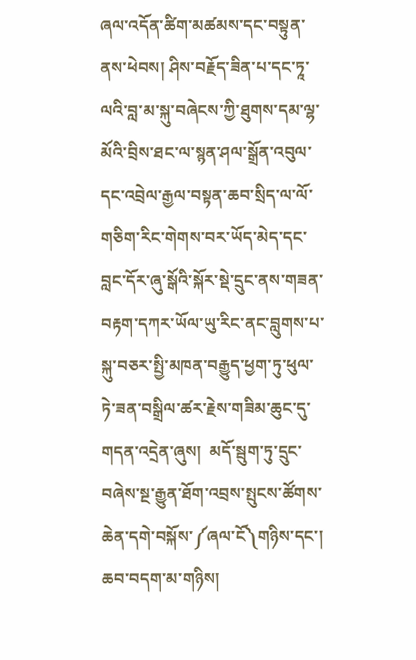ཞལ་འདོན་ཚིག་མཚམས་དང་བསྟུན་ནས་ཕེབས། ཤིས་བརྗོད་ཟིན་པ་དང་ཏཱ་ལའི་བླ་མ་སྐུ་བཞེངས་ཀྱི་ཐུགས་དམ་ལྷ་མོའི་བྲིས་ཐང་ལ་སྙན་ཤལ་སྒྲོན་འབུལ་དང་འབྲེལ་རྒྱལ་བསྟན་ཆབ་སྲིད་ལ་ལོ་གཅིག་རིང་གེགས་བར་ཡོད་མེད་དང་བླང་དོར་ཞུ་སྒོའི་སྐོར་སྡེ་དྲུང་ནས་གཟན་བརྟག་དཀར་ཡོལ་ཡུ་རིང་ནང་བླུགས་པ་སྐུ་བཅར་སྤྱི་མཁན་བརྒྱུད་ཕྱག་ཏུ་ཕུལ་ཏེ་ཟན་བསྒྲིལ་ཚར་རྗེས་གཟིམ་ཆུང་དུ་གདན་འདྲེན་ཞུས།  མདོ་སྦུག་ཏུ་དྲུང་བཞེས་སྔ་རྒྱུན་ཐོག་འབྲས་སྤུངས་ཚོགས་ཆེན་དགེ་བསྐོས་༼ཞལ་ངོ༽གཉིས་དང་།  ཆབ་བདག་མ་གཉིས།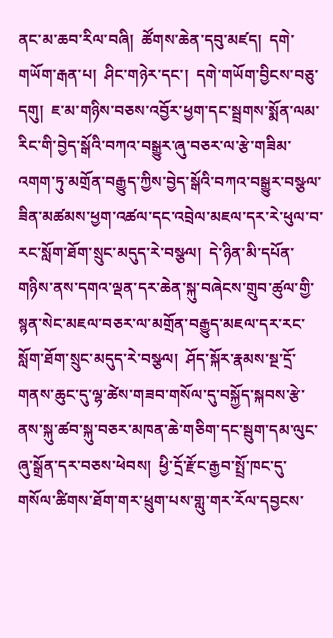ནང་མ་ཆབ་རིལ་བཞི།  ཚོགས་ཆེན་དབུ་མཛད།  དགེ་གཡོག་རྒན་པ།  ཤིང་གཉེར་དང་།  དགེ་གཡོག་བྱིངས་བཅུ་དགུ།  ཇ་མ་གཉིས་བཅས་འབྱོར་ཕྱག་དང་སྦྲགས་སྨོན་ལམ་རིང་གི་བྱེད་སྒོའི་བཀའ་བསྒྱུར་ཞུ་བཅར་ལ་རྩེ་གཟིམ་འགག་ཏུ་མགྲོན་བརྒྱུད་ཀྱིས་བྱེད་སྒོའི་བཀའ་བསྒྱུར་བསྩལ་ཟིན་མཚམས་ཕྱག་འཚལ་དང་འབྲེལ་མཇལ་དར་རེ་ཕུལ་བ་རང་སློག་ཐོག་སྲུང་མདུད་རེ་བསྩལ།  དེ་ཉིན་མི་དཔོན་གཉིས་ནས་དགའ་ལྡན་དར་ཆེན་སྐུ་བཞེངས་གྲུབ་ཚུལ་གྱི་སྙན་སེང་མཇལ་བཅར་ལ་མགྲོན་བརྒྱུད་མཇལ་དར་རང་སློག་ཐོག་སྲུང་མདུད་རེ་བསྩལ།  ཤོད་སྐོར་རྣམས་སྔ་དྲོ་གནས་ཆུང་དུ་ལྷ་ཚེས་གཟབ་གསོལ་དུ་བསྐྱོད་སྐབས་རྩེ་ནས་སྐུ་ཚབ་སྐུ་བཅར་མཁན་ཆེ་གཅིག་དང་སྦུག་དམ་ལུང་ཞུ་སྒྲོན་དར་བཅས་ཕེབས།  ཕྱི་དྲོ་རྫོང་རྒྱབ་སྤྲོ་ཁང་དུ་གསོལ་ཚིགས་ཐོག་གར་ཕྲུག་པས་གླུ་གར་རོལ་དབྱངས་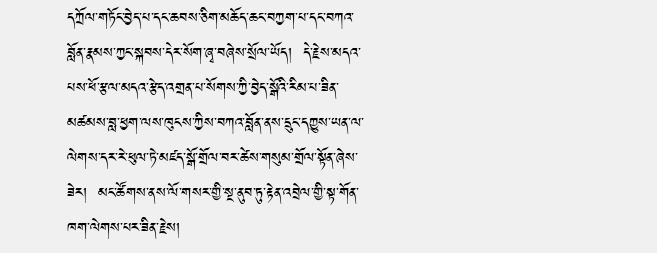དཀྲོལ་གཏོང་བྱེད་པ་དང་ཆབས་ཅིག་མཆོད་ཆང་བཀྱག་པ་དང་བཀའ་བློན་རྣམས་ཀྱང་སྐབས་དེར་སོག་ཞྭ་བཞེས་སྲོལ་ཡོད།  དེ་རྗེས་མདའ་པས་ཕོ་རྩལ་མདའ་རྩེད་འགྲན་པ་སོགས་ཀྱི་བྱེད་སྒོའི་རིམ་པ་ཟིན་མཚམས་བླ་ཕྱག་ལས་ཁུངས་ཀྱིས་བཀའ་བློན་ནས་དྲུང་དཀྱུས་ཡན་ལ་ལེགས་དར་རེ་ཕུལ་ཏེ་མཛད་སྒོ་གྲོལ་བར་ཚེས་གསུམ་གྲོལ་སྟོན་ཞེས་ཟེར།  མང་ཚོགས་ནས་ལོ་གསར་གྱི་སྔ་ནུབ་ཏུ་རྟེན་འབྲེལ་གྱི་སྟ་གོན་ཁག་ལེགས་པར་ཟིན་རྗེས།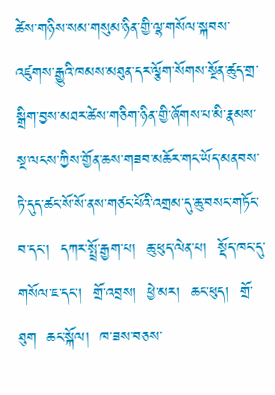ཚེས་གཉིས་སམ་གསུམ་ཉིན་གྱི་ལྷ་གསོལ་སྐབས་འཛུགས་རྒྱུའི་ཁམས་མཐུན་དར་ལྕོག་སོགས་སྔོན་ཚུད་གྲ་སྒྲིག་བྱས་མཐར་ཚེས་གཅིག་ཉིན་གྱི་ཞོགས་པ་མི་རྣམས་སྔ་ལངས་ཀྱིས་གྱོན་ཆས་གཟབ་མཆོར་གང་ཡོད་མནབས་ཏེ་དུད་ཚང་སོ་སོ་ནས་གཙང་པོའི་འགྲམ་དུ་ཆུ་བསང་གཏོང་བ་དང་།  དཀར་སྤྲོ་རྒྱག་པ།  ཆུ་ཕུད་ལེན་པ།  སྡོད་ཁང་དུ་གསོལ་ཇ་དང་།  གྲོ་འབྲས།  ཕྱེ་མར།  ཆང་ཕུད།  གྲོ་ཐུག  ཆང་སྐོལ།  ཁ་ཟས་བཅས་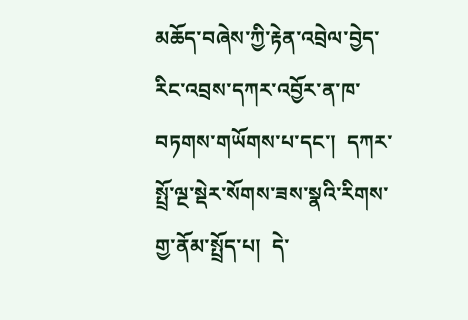མཆོད་བཞེས་ཀྱི་རྟེན་འབྲེལ་བྱེད་རིང་འབྲས་དཀར་འབྱོར་ན་ཁ་བཏགས་གཡོགས་པ་དང་།  དཀར་སྤྲོ་ལྔ་སྡེར་སོགས་ཟས་སྣའི་རིགས་གྱ་ནོམ་སྤྲོད་པ།  དེ་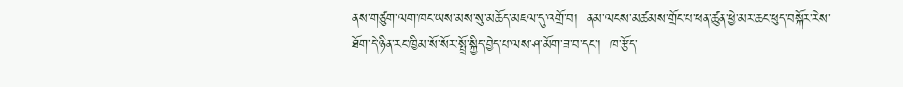ནས་གཙུག་ལག་ཁང་ཡས་མས་སུ་མཆོད་མཇལ་དུ་འགྲོ་བ།  ནམ་ལངས་མཚམས་གྲོང་པ་ཕན་ཚུན་ཕྱེ་མར་ཆང་ཕུད་བསྐོར་རེས་ཐོག་དེ་ཉིན་རང་ཁྱིམ་སོ་སོར་སྤྲོ་སྐྱིད་བྱེད་པ་ལས་ཤ་མོག་ཟ་བ་དང་།  ཁ་རྩོད་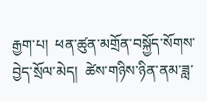རྒྱག་པ།  ཕན་ཚུན་མགྲོན་བསྐྱོད་སོགས་བྱེད་སྲོལ་མེད།  ཚེས་གཉིས་ཉིན་ནམ་ཟླ་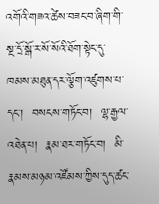འགོའི་གཟའ་ཚེས་བཟང་བ་ཞིག་གི་སྔ་དྲོ་སྒོ་ར་སོ་སོའི་ཐོག་སྟེང་དུ་ཁམས་མཐུན་དར་ལྕོག་འཛུགས་པ་དང་།  བསངས་གཏོང་བ།  ལྷ་རྒྱལ་འཐེན་པ།  རྣམ་ཐར་གཏོང་བ།  མི་རྣམས་མཉམ་འཛོམས་ཀྱིས་དུད་ཚང་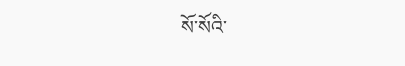སོ་སོའི་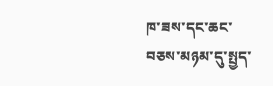ཁ་ཟས་དང་ཆང་བཅས་མཉམ་དུ་སྤྱད་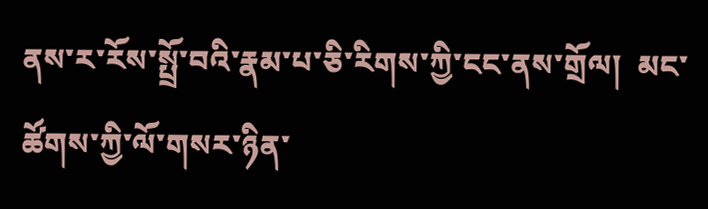ནས་ར་རོས་སྤྲོ་བའི་རྣམ་པ་ཅི་རིགས་ཀྱི་ངང་ནས་གྲོལ།  མང་ཚོགས་ཀྱི་ལོ་གསར་ཉིན་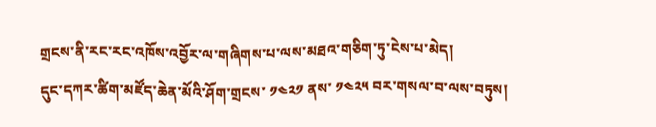གྲངས་ནི་རང་རང་འཁོས་འབྱོར་ལ་གཞིགས་པ་ལས་མཐའ་གཅིག་ཏུ་ངེས་པ་མེད།
དུང་དཀར་ཚིག་མཛོད་ཆེན་མོའི་ཤོག་གྲངས་ ༡༤༢༡ ནས་ ༡༤༢༥ བར་གསལ་བ་ལས་བཏུས།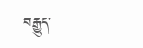བརྒྱུད་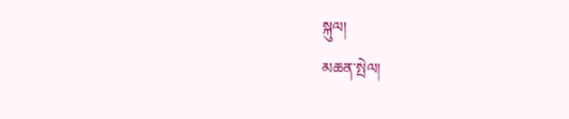སྐུལ།
མཆན་སྤེལ།